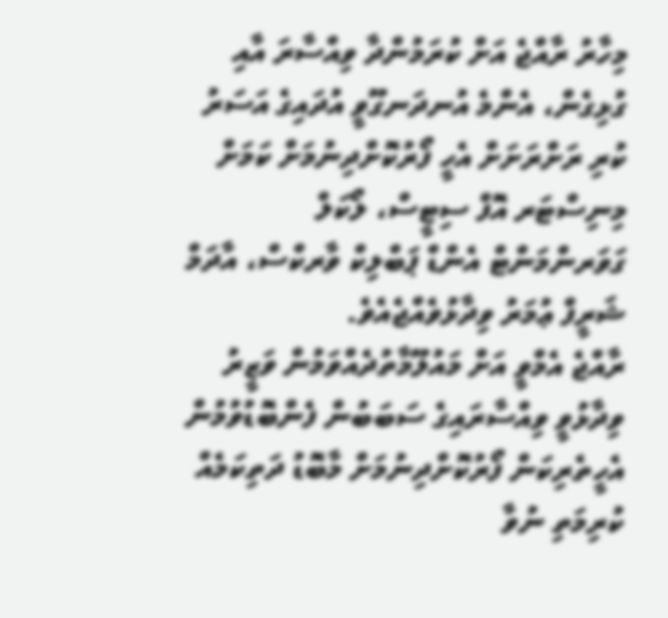މިހާރު ރާއްޖެ އަށް ކުރަމުންދާ ވިއްސާރަ އާއި ގުޅިގެން، އެންމެ އުނދަނގޫވީ އުދައިގެ އަސަރު ކުރި ރަށްރަށަށް އެހީ ފޯރުކޮށްދިނުމަށް ކަމަށް މިނިސްޓަރ އޮފް ސިޓީސް، ލޯކަލް ގަވަރންމަންޓް އެންޑް ޕަބްލިކް ވާރކްސް، އާދަމް ޝަރީފް ޢުމަރު ވިދާޅުވެއްޖެއެވެ.
ރާއްޖެ އެމްވީ އަށް މައުލޫމާތުދެއްވަމުން ވަޒީރު ވިދާޅުވީ ވިއްސާރައިގެ ސަބަބުން ފެންބޮޑުވުމުން އެހީތެރިކަން ފޯރުކޮށްދިނުމަށް މާބޮޑު ދަތިކަމެއް ކުރިމަތި ނުވާ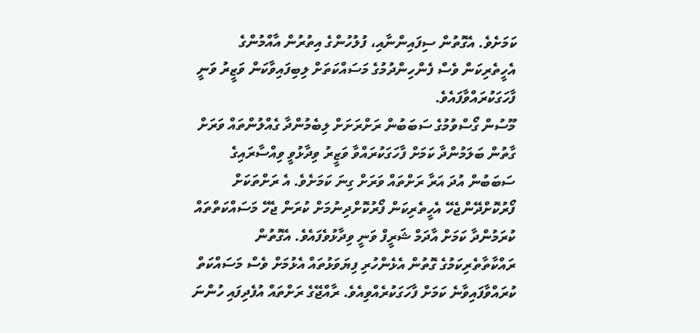ކަމަށެވެ. އެގޮތުން ސިފައިންނާއި، ފުލުހުންގެ އިތުރުން އާއްމުންގެ އެހީތެރިކަން ވެސް ފެންހިންދުމުގެ މަސައްކަތަށް ލިބިފައިވާކަން ވަޒީރު ވަނީ ފާހަގަކުރައްވާފައެވެ.
މޫސުން ގޯސްވުމުގެ ސަބަބުން ރަށްރަށަށް ލިބެމުންދާ ގެއްލުންތައް ވަރަށް ގާތުން ބަލަމުންދާ ކަމަށް ފާހަގަކުރައްވާ ވަޒީރު ވިދާޅުވީ ވިއްސާރައިގެ ސަބަބުން އުދަ އަރާ ރަށްތައް ވަރަށް ގިނަ ކަމަށެވެ. އެ ރަށްތަކަށް ފޯރުކޮށްދޭންޖެހޭ އެހީތެރިކަން ފޯރުކޮށްދިނުމަށް ކުރަން ޖެހޭ މަސައްކަތްތައް ކުރަމުންދާ ކަމަށް އާދަމް ޝަރީފް ވަނީ ވިދާޅުވެފައެވެ. އެގޮތުން ރައްކާތާތެރިކަމުގެ ގޮތުން އެޅެންހުރި ފިޔަވަޅުތައް އެޅުމަށް ވެސް މަސައްކަތް ކުރައްވާފައިވާނެ ކަމަށް ފާހަގަކުރެއްވިއެވެ. ރާއްޖޭގެ ރަށްތައް އުފެދިފައި ހުންނަ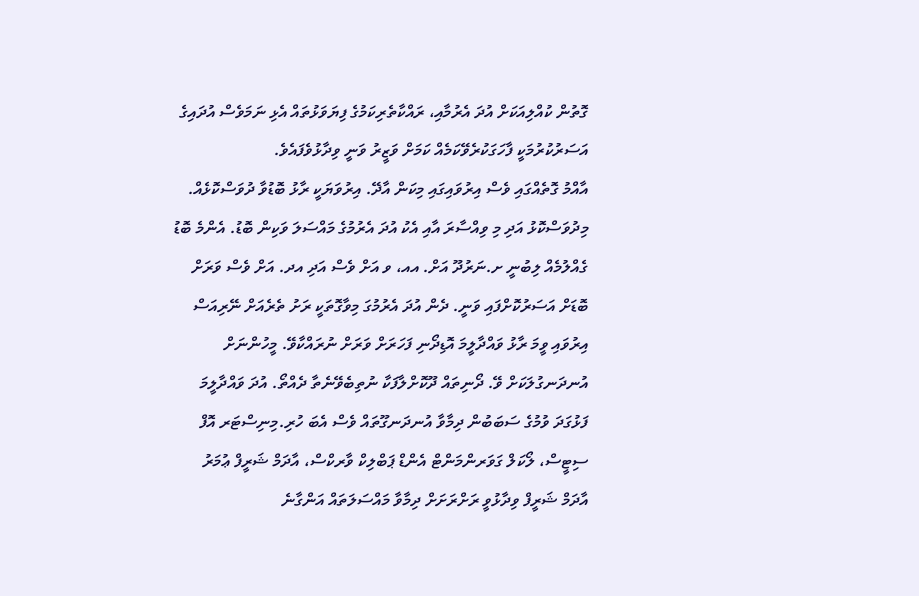ގޮތުން ކުއްލިއަކަށް އުދަ އެރުމާއި، ރައްކާތެރިކަމުގެ ފިޔަވަޅުތައް އެޅި ނަމަވެސް އުދައިގެ އަސަރުކުރުމަކީ ފާހަގަކުރެވޭކަމެއް ކަމަށް ވަޒީރު ވަނީ ވިދާޅުވެފައެވެ.
އާއްމު ގޮތެއްގައި ވެސް އިރުވައިގައި މިކަން އާދޭ. އިރުވަޔަކީ ރާޅު ބޮޑުވާ ދުވަސްކޮޅެއް. މިދުވަސްކޮޅު އަދި މި ވިއްސާރަ އާއި އެކު އުދަ އެރުމުގެ މައްސަލަ ވަކިން ބޮޑު. އެންމެ ބޮޑު ގެއްލުމެއް ލިބުނީ ށ.ނަރުދޫ އަށް. އއ، ވ އަށް ވެސް އަދި އދ. އަށް ވެސް ވަރަށް ބޮޑަށް އަސަރުކޮށްފައި ވަނީ. ދެން އުދަ އެރުމުގަ މިވާގޮތަކީ ރަށު ތެރެއަށް ނޭރިއަސް އިރުވައި ވީމަ ރާޅު ވައްދާލީމަ އޮޑިދޯނި ފަހަރަށް ވަރަށް ނުރައްކާވޭ. މީހުންނަށް އުނދަނގުލަކަށް ވޭ. ދޯނިތައް ދޫކޮށްލާފަކާ ނުތިބެވޭނެތާ ދެއްތޯ. އުދަ ވައްދާލީމަ ފަޅުގަދަ ވުމުގެ ސަބަބުން ދިމާވާ އުނދަނގޫތައް ވެސް އެބަ ހުރި.މިނިސްޓަރ އޮފް ސިޓީސް، ލޯކަލް ގަވަރންމަންޓް އެންޑް ޕަބްލިކް ވާރކްސް، އާދަމް ޝަރީފް ޢުމަރު
އާދަމް ޝަރީފް ވިދާޅުވީ ރަށްރަށަށް ދިމާވާ މައްސަލަތައް އަންގާނެ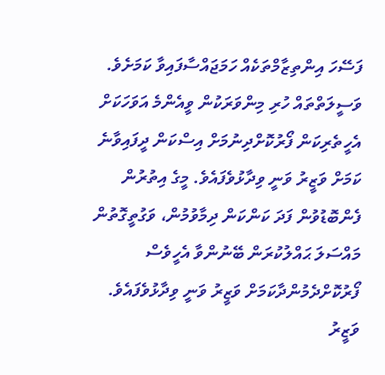ފަސޭހަ އިންތިޒާމްތަކެއް ހަމަޖައްސާފައިވާ ކަމަށެވެ. ވަސީލަތްތައް ހުރި މިންވަރަކުން ވީއެންމެ އަވަހަކަށް އެހީތެރިކަން ފޯރުކޮށްދިނުމަށް އިސްކަން ދީފައިވާނެ ކަމަށް ވަޒީރު ވަނީ ވިދާޅުވެފައެވެ. މީގެ އިތުރުން ފެންބޮޑުވުން ފަދަ ކަންކަން ދިމާވުމުން، ވަގުތީގޮތުން މައްސަލަ ޙައްލުކުރަން ބޭނުންވާ އެހީވެސް ފޯރުކޮށްދެމުންދާކަމަށް ވަޒީރު ވަނީ ވިދާޅުވެފައެވެ.
ވަޒީރު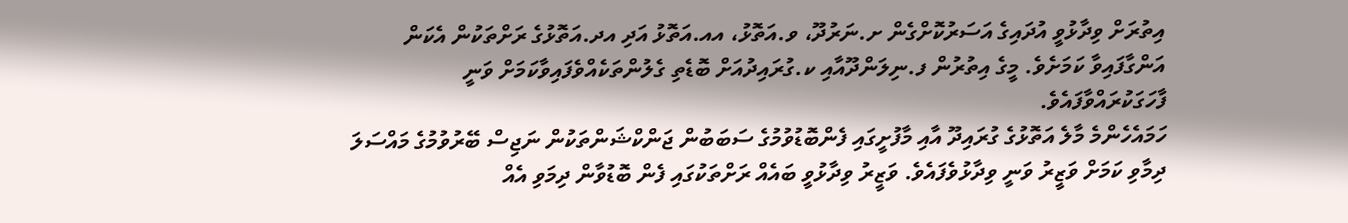އިތުރަށް ވިދާޅުވީ އުދައިގެ އަސަރުކޮށްގެން ށ.ނަރުދޫ، ވ.އަތޮޅު، އއ.އަތޮޅު އަދި އދ.އަތޮޅުގެ ރަށްތަކުން އެކަން އަންގާފައިވާ ކަމަށެވެ. މީގެ އިތުރުން ފ.ނިލަންދޫއާއި ކ.ގުރައިދުއަށް ބޮޑެތި ގެލުންތަކެއްވެފައިވާކަމަށް ވަނީ ފާހަގަކުރައްވާފައެވެ.
ހަމައެހެންމެ މާލެ އަތޮޅުގެ ގުރައިދޫ އާއި މާފުށީގައި ފެންބޮޑުވުމުގެ ސަބަބުން ޖަންކްޝަންތަކުން ނަޖިސް ބޭރުވުމުގެ މައްސަލަ ދިމާވި ކަމަށް ވަޒީރު ވަނީ ވިދާޅުވެފައެވެ. ވަޒީރު ވިދާޅުވީ ބައެއް ރަށްތަކުގައި ފެން ބޮޑުވާން ދިމަވި އެއް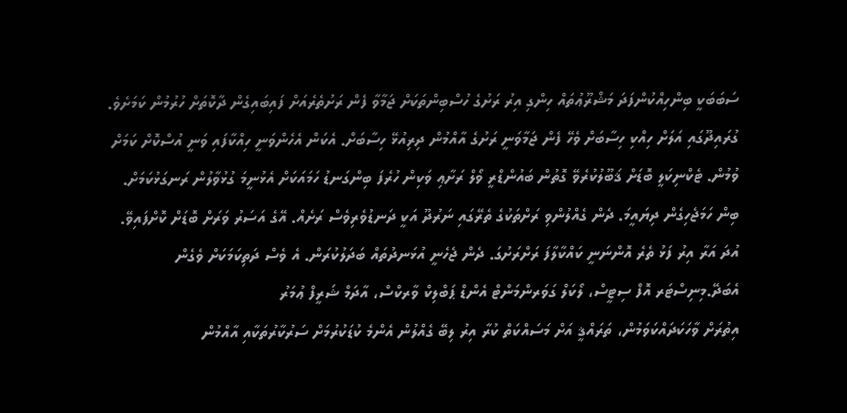ސަބަބަކީ ބިންހިއްކުންފަދަ މަޝްރޫޢުތައް ހިންގި އިރު ރަށުގެ ހުސްބިންތަކަށް ޖަމާވާ ފެން ރަށުތެރެއަށް ފައިބައިގެން ދާކޮތަށް ހުރުމުން ކަމަށެވެ.
ގުރައިދޫގައި އަލަށް ހިއްކި ހިސާބަށް ވެހޭ ފެން ޖަމާވަނީ ރަށުގެ އާއްމުން ދިރިއުޅޭ ހިސާބަށް. އެކަން އެހެންވަނީ ހިއްކާފައި ވަނީ އުސްކޮށް ކަމަށް ވުމުން. ޓެކްނިކަލީ ބޮޑަށް ޤަބޫލުކުރެވޭ ގޮތުން ބައުންޑްރީ ވޯލް ރަށާޢި ވަކިން ހުރެފަ ބިންގަނޑު ހަމައަކަށް އެޅުނީމަ ގުޅުވާލުން ރަނގަޅުކަމަށް. ބިން ހަމަޖެހިގެން ދިޔައީމަ. ދެން ގެއްލުންވި ރަށްތަކުގެ ތެރޭގައި ނަރުދޫ އަކީ ދަނޑުވެރިވެސް ރަށެއް. އޭގެ އަސަރު ވަރަށް ބޮޑަށް ކޮށްފައިވޭ. އުދަ އަރާ އިރު ފަޅު ތެރެ އޮންނަނީ ކައްކާލާފަ ރަށްރަށުގަ. ދެން ޖެހެނީ އުޅަނދުތައް ބަދަލުކުރަން. އެ ވެސް ދަތިކަމަކަށް ވެގެން އެބަދޭ.މިނިސްޓަރ އޮފް ސިޓީސް، ލޯކަލް ގަވަރންމަންޓް އެންޑް ޕަބްލިކް ވާރކްސް، އާދަމް ޝަރީފް ޢުމަރު
އިތުރަށް ވާހަކަދައްކަވަމުން، ތަރައްޤީ އަށް މަސައްކަތް ކުރާ އިރު ލިބޭ ގެއްލުން އެންމެ ކުޑަކުރުމަށް ސަރުކާރުތަކާއި އާއްމުން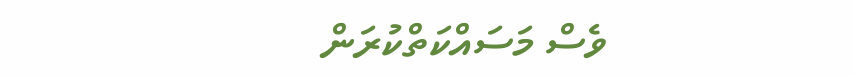ވެސް މަސައްކަތްކުރަން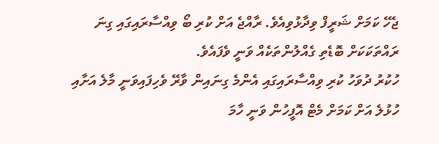ޖެހޭ ކަމަށް ޝަރީފް ވިދާޅުވިއެވެ. ރާއްޖެ އަށް ކުރި ބޯ ވިއްސާރައިގައި ގިނަ ރައްތަކަކަށް ބޮޑެތި ގެއްލުންތަކެއް ވަނީ ވެފައެވެ.
ހުކުރު ދުވަހު ކުރި ވިއްސާރައިގައި އެންމެ ގިނައިން ވާރޭ ވެހިފައިވަނީ މާލެ އަށާއި ހުޅުލެ އަށް ކަމަށް މެޓް އޮފީހުން ވަނީ ހާމަ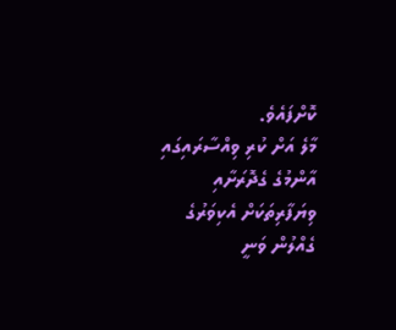ކޮށްފައެވެ.
މާލެ އަށް ކުރި ވިއްސާރައިގައި އާންމުގެ ގެދޮރަށާއި ވިޔަފާރިތަކަށް އެކިވަރުގެ ގެއްލުން ވަނީ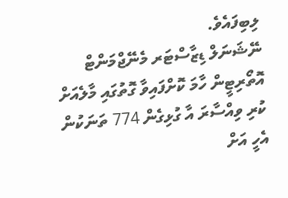ލިބިފައެވެ.
ނޭޝަނަލް ޑިޒާސްޓަރ މެނޭޖްމަންޓް އޮތޯރިޓީން ހާމަ ކޮށްފައިވާ ގޮތުގައި މާލެއަށް ކުރި ވިއްސާރަ އާ ގުޅިގެން 774 ތަނަކުން އެހީ އަށް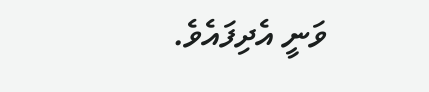ވަނީ އެދިފައެވެ.